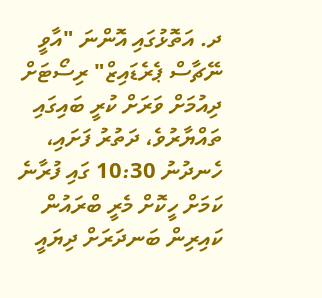ދ. އަތޮޅުގައި އޮންނަ "އާވީ ނޭޗާސް ޕެރެޑައިޒް" ރިސޯޓަށް ދިއުމަށް ވަރަށް ކުރީ ބައިގައި ތައްޔާރުވެ، ދަތުރު ފަށައި، ހެނދުނު 10:30 ގައި ފުރާނެ ކަމަށް ހީކޮށް މެރީ ބްރައުން ކައިރިން ބަނދަރަށް ދިޔައީ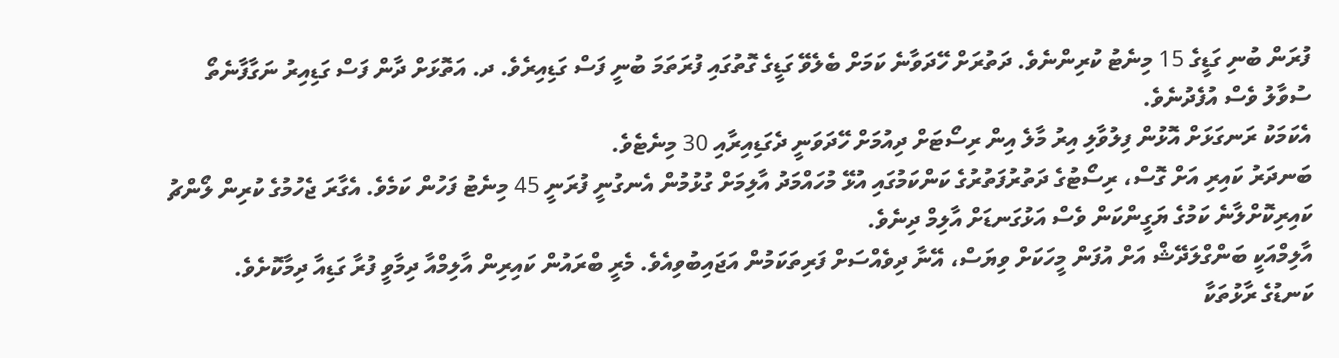ފުރަން ބުނި ގަޑީގެ 15 މިނެޓު ކުރިންނެވެ. ދަތުރަށް ހޭދަވާނެ ކަމަށް ބެލެވޭ ގަޑީގެ ގޮތުގައި ފުރަތަމަ ބުނީ ފަސް ގަޑިއިރެވެ. ދ. އަތޮޅަށް ދާން ފަސް ގަޑިއިރު ނަގާފާނެތޯ ސުވާލު ވެސް އުފެދުނެވެ.
އެކަމަކު ރަނގަޅަށް އޮޅުން ފިލުވާލި އިރު މާލެ އިން ރިސޯޓަށް ދިއުމަށް ހޭދަވަނީ ދެގަޑިއިރާއި 30 މިނެޓެވެ.
ބަނދަރު ކައިރި އަށް ގޮސް، ރިސޯޓުގެ ދަތުރުފަތުރުގެ ކަންކަމުގައި އުޅޭ މުހައްމަދު އާލިމަށް ގުޅުމުން އެނގުނީ ފުރަނީ 45 މިނެޓު ފަހުން ކަމެވެ. އެގާރަ ޖެހުމުގެ ކުރިން ލޯންޗު ކައިރިކޮށްލާނެ ކަމުގެ ޔަގީންކަން ވެސް އަޅުގަނޑަށް އާލިމް ދިނެވެ.
އާލިމްއަކީ ބަންގްލަދޭޝް އަށް އުފަން މީހަކަށް ވިޔަސް، އޭނާ ދިވެއްސަށް ފަރިތަކަމުން އަޖައިބުވިއެވެ. މެރީ ބްރައުން ކައިރިން އާލިމްއާ ދިމާވީ ފުރާ ގަޑިއާ ދިމާކޮށެވެ.
ކަނޑުގެ ރާޅުތަކާ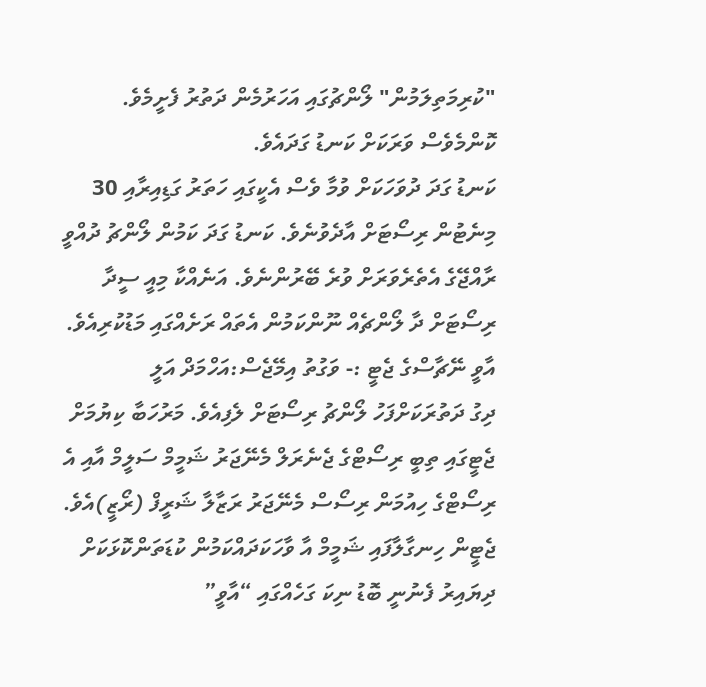"ކުރިމަތިލަމުން" ލޯންޗުގައި އަހަރުމެން ދަތުރު ފެށީމެވެ. ކޮންމެވެސް ވަރަކަށް ކަނޑު ގަދައެވެ.
ކަނޑު ގަދަ ދުވަހަކަށް ވުމާ ވެސް އެކީގައި ހަތަރު ގަޑިއިރާއި 30 މިނެޓުން ރިސޯޓަށް އާދެވުނެވެ. ކަނޑު ގަދަ ކަމުން ލޯންޗު ދުއްވީ ރާއްޖޭގެ އެތެރެވަރަށް ވުރެ ބޭރުންނެވެ. އަނެއްކާ މިއީ ސީދާ ރިސޯޓަށް ދާ ލޯންޗެއް ނޫންކަމުން އެތައް ރަށެއްގައި މަޑުކުރިއެވެ.
އާވީ ނޭޗާސްގެ ޖެޓީ :- ވަގުތު އިމޭޖެސް:އަހްމަދް އަލީ
ދިގު ދަތުރަކަށްފަހު ލޯންޗު ރިސޯޓަށް ލެފިއެވެ. މަރުހަބާ ކިޔުމަށް ޖެޓީގައި ތިބީ ރިސޯޓްގެ ޖެނެރަލް މެނޭޖަރު ޝަމީމް ސަލީމް އާއި އެ ރިސޯޓްގެ ހިއުމަން ރިސޯސް މެނޭޖަރު ރަޒާލާ ޝަރީފް (ރޯޒީ)އެވެ. ޖެޓީން ހިނގާލާފައި ޝަމީމް އާ ވާހަކަދައްކަމުން ކުޑަތަންކޮޅަކަށް ދިޔައިރު ފެނުނީ ބޮޑު ނިކަ ގަހެއްގައި “އާވީ”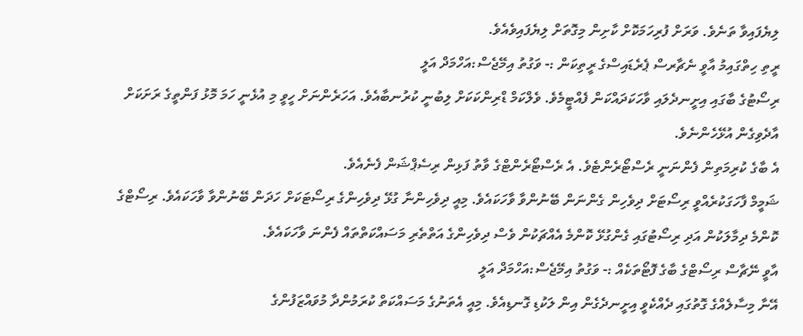ލިޔެފައިވާ ތަނެވެ. ވަރަށް ފުރިހަމަކޮށް ކާށިން މިގޮތަށް ލިޔެފައިވެއެވެ.
ރީތި ހިތްގައިމު އާވީ ނެޗާރސް ޕެރެޑައިސްގެ ރީތިކަން :- ވަގުތު އިމޭޖެސް:އަހްމަދް އަލީ
ރިސޯޓުގެ ބާގައި އިށީނދެލައި ވާހަކަދައްކަން ފެއްޓީމެވެ. ވެލްކަމް ޑްރިންކަކަށް ލިބުނީ ކުރުނބާއެވެ. އަހަރެންނަށް ހީވީ މި އުޅެނީ ހަމަ މޮޅު ފަންތީގެ ރަށަކަށް އާދެވިގެން އުޅޭހެންނެވެ.
އެ ބާގެ ކުރިމަތިން ފެންނަނީ ރެސްޓޯރެންޓެވެ. އެ ރެސްޓޯރެންޓްގެ ވާތު ފަޅިން ރިސެޕްޝަން ފެނެއެވެ.
ޝަމީމް ފާހަގަކުރެއްވީ ރިސޯޓަށް ދިވެހިން ގެންނަން ބޭނުންވާ ވާހަކައެވެ. މިއީ ދިވެހިންނާ ގުޅޭ ދިވެހިންގެ ރިސޯޓަކަށް ހަދަން ބޭނުންވާ ވާހަކައެވެ. ރިސޯޓްގެ ކޮންމެ ދިމާލަކުން އަދި ރިސޯޓުގައި ގެންގުޅޭ ކޮންމެ އެއްޗަކުން ވެސް ދިވެހިންގެ އަތްތެރި މަސައްކަތްތައް ފެންނަ ވާހަކައެވެ.
އާވީ ނޭޗާސް ރިސޯޓްގެ ބާގެ ފޮޓޯތަކެއް :- ވަގުތު އިމޭޖެސް:އަހްމަދް އަލީ
އޭނާ މިސާލެއްގެ ގޮތުގައި ދެއްކެވީ އިށީނދެގެން އިން ލަކުޑި ގޮނޑިއެވެ. މިއީ އެތަނުގެ މަސައްކަތް ކުރަމުންދާ މުވައްޒަފުންގެ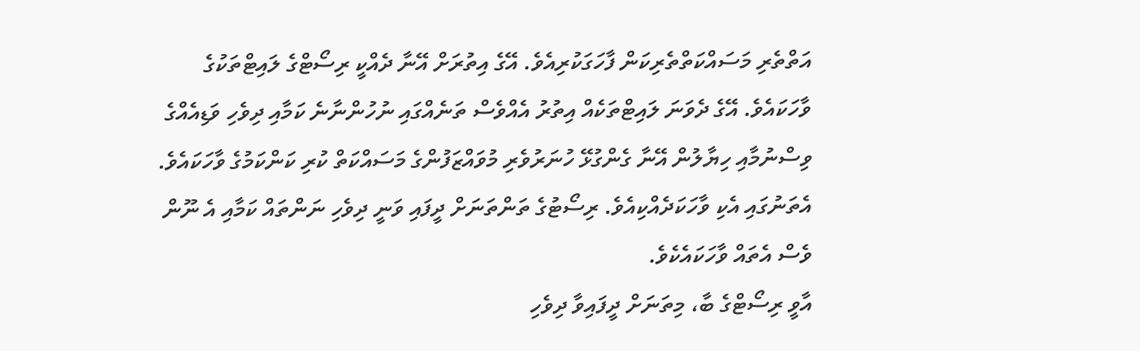އަތްތެރި މަސައްކަތްތެރިކަން ފާހަގަކުރިއެވެ. އޭގެ އިތުރަށް އޭނާ ދެއްކީ ރިސޯޓްގެ ލައިޓްތަކުގެ ވާހަކައެވެ. އޭގެ ދެވަނަ ލައިޓްތަކެއް އިތުރު އެއްވެސް ތަނެއްގައި ނުހުންނާނެ ކަމާއި ދިވެހި ވަޑިއެއްގެ ވިސްނުމާއި ހިޔާލުން އޭނާ ގެންގުޅޭ ހުނަރުވެރި މުވައްޒަފުންގެ މަސައްކަތް ކުރި ކަންކަމުގެ ވާހަކައެވެ.
އެތަނުގައި އެކި ވާހަކަދެއްކިއެވެ. ރިސޯޓުގެ ތަންތަނަށް ދީފައި ވަނީ ދިވެހި ނަންތައް ކަމާއި އެ ނޫން ވެސް އެތައް ވާހަކައެކެވެ.
އާވީ ރިސޯޓްގެ ބާ، މިތަނަށް ދީފައިވާ ދިވެހި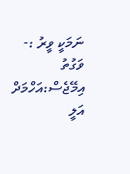ނަމަކީ ވީރު :- ވަގުތު އިމޭޖެސް:އަހްމަދް އަލީ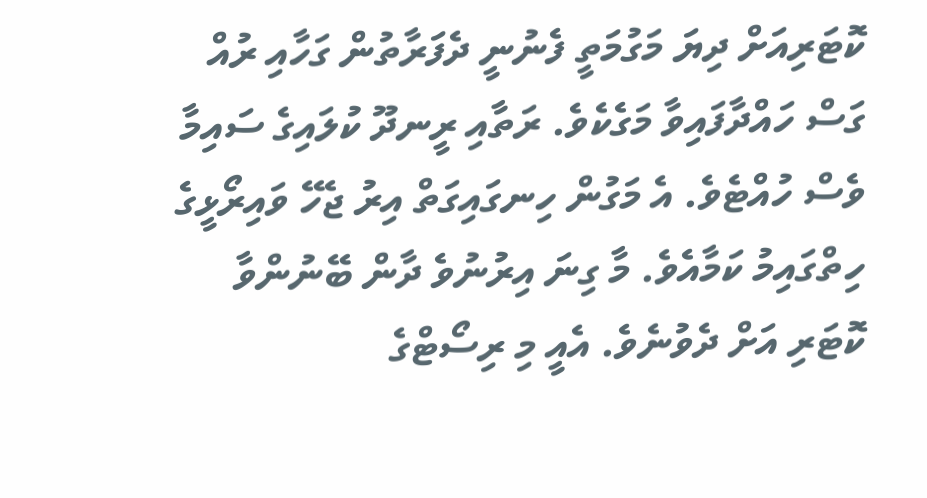ކޮޓަރިއަށް ދިޔަ މަގުމަތީ ފެނުނީ ދެފަރާތުން ގަހާއި ރުއް ގަސް ހައްދާފައިވާ މަގެކެވެ. ރަތާއި ރީނދޫ ކުލައިގެ ސައިމާ ވެސް ހުއްޓެވެ. އެ މަގުން ހިނގައިގަތް އިރު ޖެހޭ ވައިރޯޅީގެ ހިތްގައިމު ކަމާއެވެ. މާ ގިނަ އިރުނުވެ ދާން ބޭނުންވާ ކޮޓަރި އަށް ދެވުނެވެ. އެއީ މި ރިސޯޓްގެ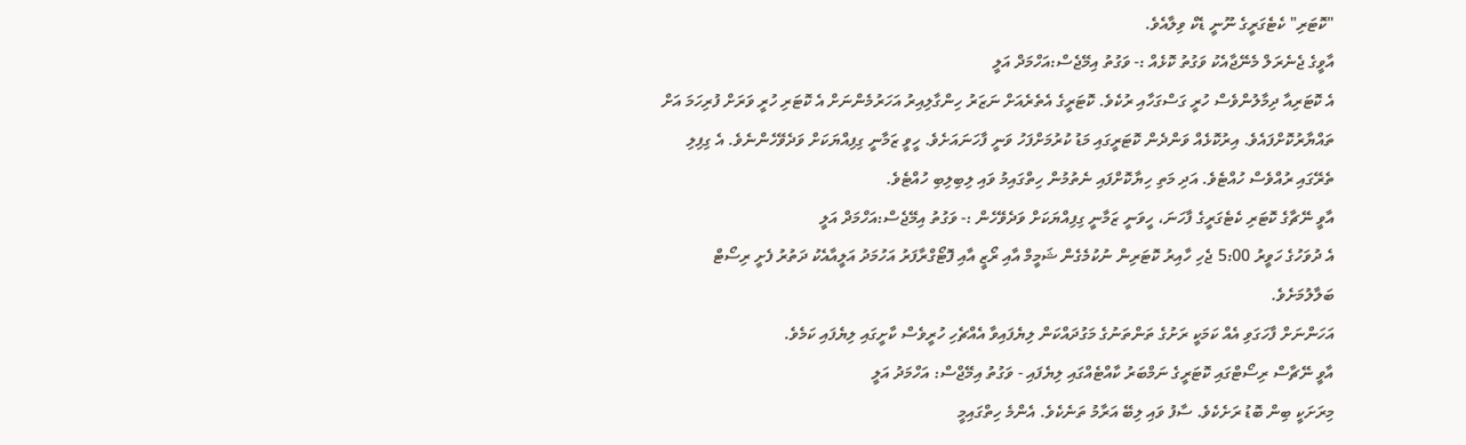"ކޮޓަރި" ކެޓެގަރީގެ ނޫނީ ޑެކް ވިލާއެވެ.
އާވީގެ ޖެނެރަލް މެނޭޖާއެކު ވަގުތު ކޮޅެއް :- ވަގުތު އިމޭޖެސް:އަހްމަދް އަލީ
އެ ކޮޓަރިއާ ދިމާލުންވެސް ހުރީ ގަސްގަހާއި ރުކެވެ. ކޮޓަރީގެ އެތެރެއަށް ނަޒަރު ހިންގާލިއިރު އަހަރުމެންނަށް އެ ކޮޓަރި ހުރީ ވަރަށް ފުރިހަމަ އަށް ތައްޔާރުކޮށްފައެވެ. އިރުކޮޅެއް ވަންދެން ކޮޓަރީގައި މަޑު ކުރުމަށްފަހު ވަނީ ފާހަނައަށެވެ. ހީވީ ޒަމާނީ ގިފިއްޔަކަށް ވަދެވޭހެންނެވެ. އެ ގިފިލި ތެރޭގައި ރުއްވެސް ހުއްޓެވެ. އަދި މަތި ހިޔާކޮށްފައި ނެތުމުން ހިތްގައިމު ވައި ލިބިލިބި ހުއްޓެވެ.
އާވީ ނޭޗާގެ ކޮޓަރި ކެޓެގަރީގެ ފާހަނަ، ހީވަނީ ޒަމާނީ ގިފިއްޔަކަށް ވަދެވޭހެން :- ވަގުތު އިމޭޖެސް:އަހްމަދް އަލީ
އެ ދުވަހުގެ ހަވީރު 5:00 ޖެހި ހާއިރު ކޮޓަރިން ނުކުމެގެން ޝަމީމް އާއި ރޯޒީ އާއި ފޮޓޯގްރާފަރު އަހުމަދު އަލީއާއެކު ދަތުރު ފެށީ ރިސޯޓް ބަލާލުމަށެވެ.
އަހަންނަށް ފާހަގަވި އެއް ކަމަކީ ރަށުގެ ތަންތަނުގެ މަގުދައްކަން ލިޔެފައިވާ އެއްޗެހި ހުރީވެސް ކާށީގައި ލިޔެފައި ކަމެވެ.
އާވީ ނޭޗާސް ރިސޯޓްގައި ކޮޓަރީގެ ނަމްބަރު ކާއްޓެއްގައި ލިޔެފައި - ވަގުތު އިމޭޖްސް: އަހްމަދު އަލީ
މިރަށަކީ ބިން ބޮޑު ރަށެކެވެ. ސާފު ވައި ލިބޭ އަރާމު ތަނެކެވެ. އެންމެ ހިތްގައިމީ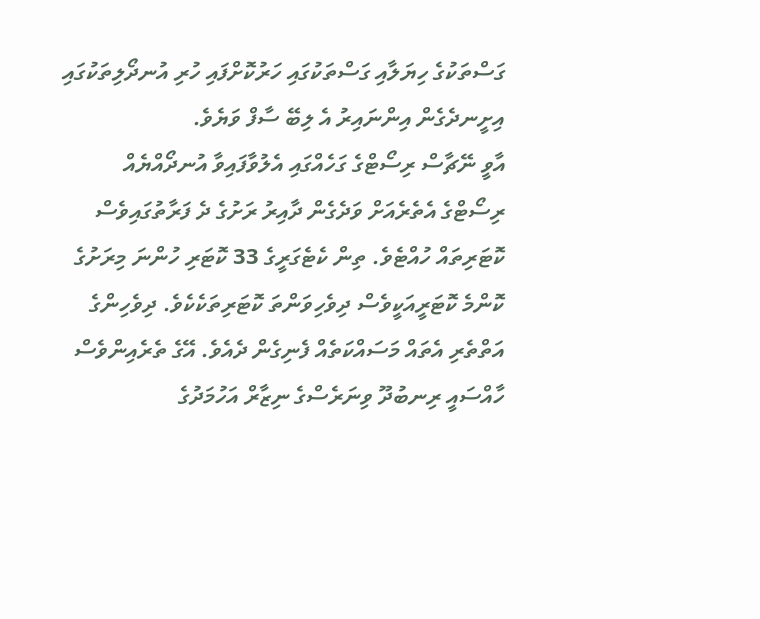ގަސްތަކުގެ ހިޔަލާއި ގަސްތަކުގައި ހަރުކޮށްފައި ހުރި އުނދޯލިތަކުގައި އިށީނދެގެން އިންނައިރު އެ ލިބޭ ސާފް ވަޔެވެ.
އާވީ ނޭޗާސް ރިސޯޓްގެ ގަހެއްގައި އެލުވާފައިވާ އުނދޯއްޔެއް
ރިސޯޓްގެ އެތެރެއަށް ވަދެގެން ދާއިރު ރަށުގެ ދެ ފަރާތުގައިވެސް ކޮޓަރިތައް ހުއްޓެވެ. ތިން ކެޓެގަރީގެ 33 ކޮޓަރި ހުންނަ މިރަށުގެ ކޮންމެ ކޮޓަރީއަކީވެސް ދިވެހިވަންތަ ކޮޓަރިތަކެކެވެ. ދިވެހިންގެ އަތްތެރި އެތައް މަސައްކަތެއް ފެނިގެން ދެއެވެ. އޭގެ ތެރެއިންވެސް ހާއްސައީ ރިނބުދޫ ވިނަރެސްގެ ނިޒާރް އަހުމަދުގެ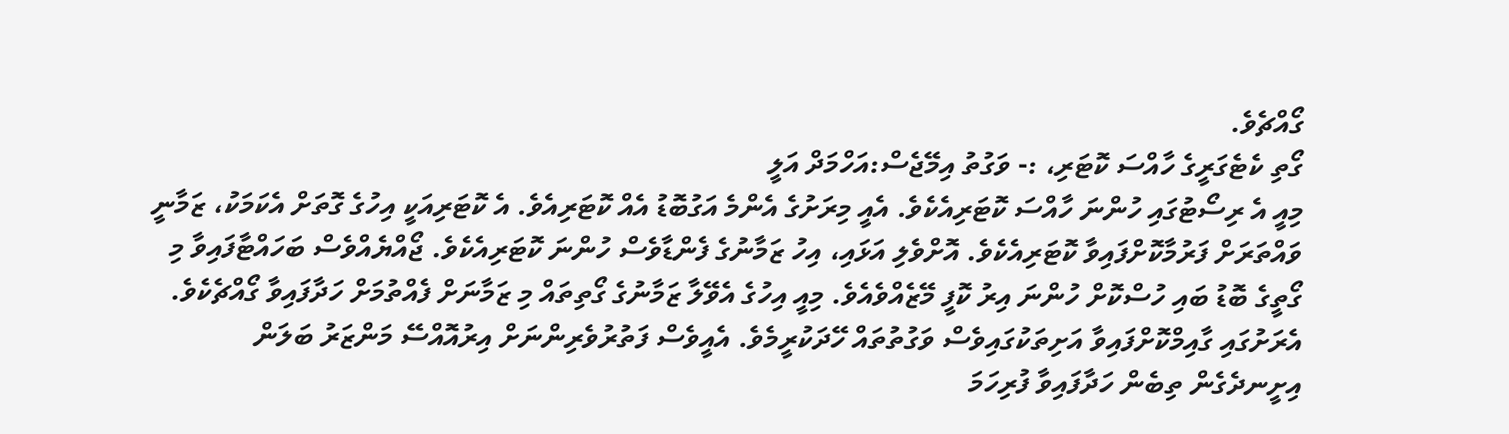ގޯއްޗެވެ.
ގޯތި ކެޓެގަރީގެ ހާއްސަ ކޮޓަރި، :- ވަގުތު އިމޭޖެސް:އަހްމަދް އަލީ
މިއީ އެ ރިސޯޓުގައި ހުންނަ ހާއްސަ ކޮޓަރިއެކެވެ. އެއީ މިރަށުގެ އެންމެ އަގުބޮޑު އެއް ކޮޓަރިއެވެ. އެ ކޮޓަރިއަކީ އިހުގެ ގޮތަށް އެކަމަކު، ޒަމާނީ ވައްތަރަށް ފަރުމާކޮށްފައިވާ ކޮޓަރިއެކެވެ. އޮށްވެލި އަޅައި، އިހު ޒަމާނުގެ ފެންޑާވެސް ހުންނަ ކޮޓަރިއެކެވެ. ޖޯއްޔެއްވެސް ބަހައްޓާފައިވާ މި ގޯތީގެ ބޮޑު ބައި ހުސްކޮށް ހުންނަ އިރު ކޮފީ މޭޒެއްވެއެވެ. މިއީ އިހުގެ އެވޭލާ ޒަމާނުގެ ގޯތިތައް މި ޒަމާނަށް ފެއްތުމަށް ހަދާފައިވާ ގޯއްޗެކެވެ.
އެރަށުގައި ގާއިމްކޮށްފައިވާ އަށިތަކުގައިވެސް ވަގުތުތައް ހޭދަކުރީމެވެ. އެއީވެސް ފަތުރުވެރިންނަށް އިރުއޮއްސޭ މަންޒަރު ބަލަން އިށީނދެގެން ތިބެން ހަދާފައިވާ ފުރިހަމަ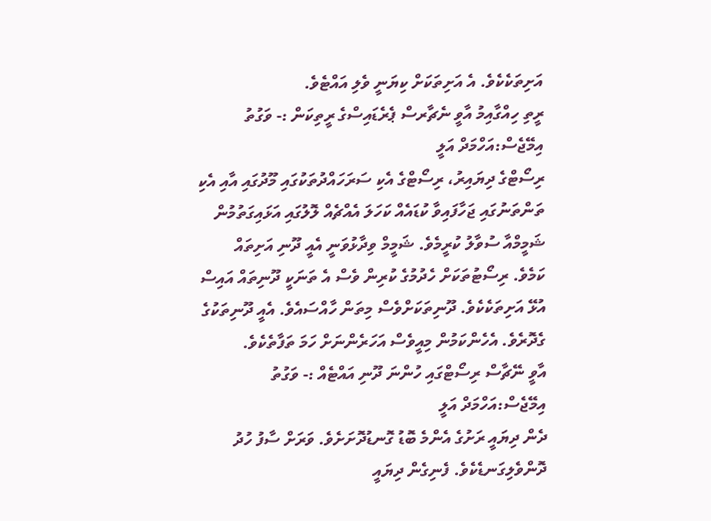އަށިތަކެކެވެ. އެ އަށިތަކަށް ކިޔަނީ ވެލި އައްޓެވެ.
ރީތި ހިއްގާއިމު އާވީ ނެޗާރސް ޕެރެޑައިސްގެ ރީތިކަން :- ވަގުތު އިމޭޖެސް:އަހްމަދް އަލީ
ރިސޯޓްގެ ދިޔައިރު، ރިސޯޓްގެ އެކި ސަރަހައްދުތަކުގައި މޫދުގައި އާއި އެކި ތަންތަނުގައި ޖަހާފައިވާ ކުޑައެއް ކަހަލަ އެއްޗެއް ލޮލުގައި އަޅައިގަތުމުން ޝަމީމްއާ ސުވާލު ކުރީމެވެ. ޝަމީމް ވިދާޅުވަނީ އެއީ ދޫނި އަށިތައް ކަމެވެ. ރިސޯޓުތަކަށް ހެދުމުގެ ކުރިން ވެސް އެ ތަނަކީ ދޫނިތައް އައިސް އުޅޭ އަށިތަކެކެވެ. ދޫނިތަކަށްވެސް މިތަން ހާއްސައެވެ. އެއީ ދޫނިތަކުގެ ގެދޮރެވެ. އެހެންކަމުން މިއީވެސް އަހަރެންނަށް ހަމަ ތަފާތެކެވެ.
އާވީ ނޭޗާސް ރިސޯޓްގައި ހުންނަ ދޫނި އައްޓެއް :- ވަގުތު އިމޭޖެސް:އަހްމަދް އަލީ
ދެން ދިޔައީ ރަށުގެ އެންމެ ބޮޑު ގޮނޑުދޮށަށެވެ. ވަރަށް ސާފު ހުދު ދޮންވެލިގަނޑެކެވެ. ފެނިގެން ދިޔައީ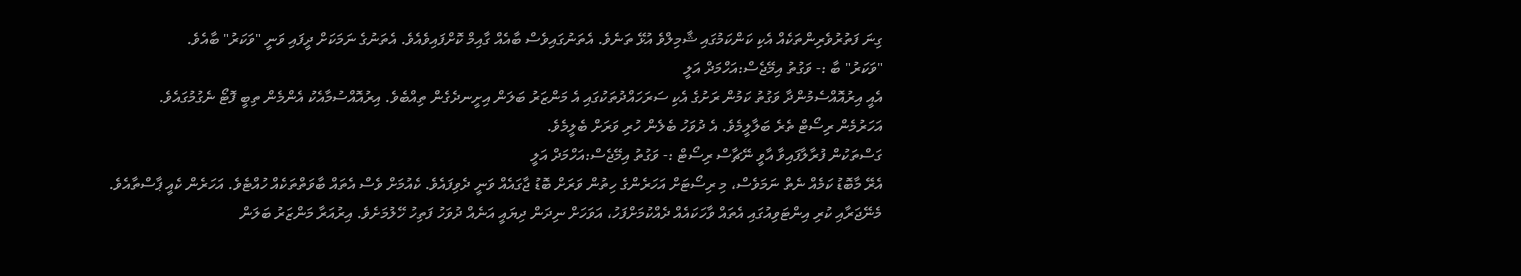ގިނަ ފަތުރުވެރިންތަކެއް އެކި ކަންކަމުގައި ޝާމިލްވެ އުޅޭ ތަނެވެ. އެތަނުގައިވެސް ބާއެއް ގާއިމް ކޮށްފައިވެއެވެ. އެތަނުގެ ނަމަކަށް ދީފައި ވަނީ "ވަކަރު" ބާއެވެ.
"ވަކަރު" ބާ :- ވަގުތު އިމޭޖެސް:އަހްމަދް އަލީ
އެއީ އިރުއޮއްސެމުންދާ ވަގުތު ކަމުން ރަށުގެ އެކި ސަރަހައްދުތަކުގައި އެ މަންޒަރު ބަލަން އިށީނދެގެން ތިއްބެވެ. އިރުއޮއްސުމާއެކު އެންމެން ތިބީ ފޮޓޯ ނެގުމުގައެވެ.
އަހަރުމެން ރިސޯޓް ތެރެ ބަލާލީމެވެ. އެ ދުވަހު ބެލެން ހުރި ވަރަށް ބެލީމެވެ.
ގަސްތަކުން ފުރާލާފައިވާ އާވީ ނޭޗާސް ރިސޯޓް :- ވަގުތު އިމޭޖެސް:އަހްމަދް އަލީ
އެރޭ މާބޮޑު ކަމެއް ނެތް ނަމަވެސް، މި ރިސޯޓަށް އަހަރެންގެ ހިތުން ވަރަށް ބޮޑު ޖާގައެއް ވަނީ ދެވިފައެވެ. ކެއުމަށް ވެސް އެތައް ބާވަތްތަކެއް ހުއްޓެވެ. އަހަރެން ކެއީ ޕާސްތާއެވެ.
މެނޭޖަރާއި ކުރި އިންޓަވިއުގައި އެތައް ވާހަކައެއް ދެއްކުމަށްފަހު، އަވަހަށް ނިދަން ދިޔައީ އަނެއް ދުވަހު ފަތިހު ހޭލުމަށެވެ. އިރުއަރާ މަންޒަރު ބަލަން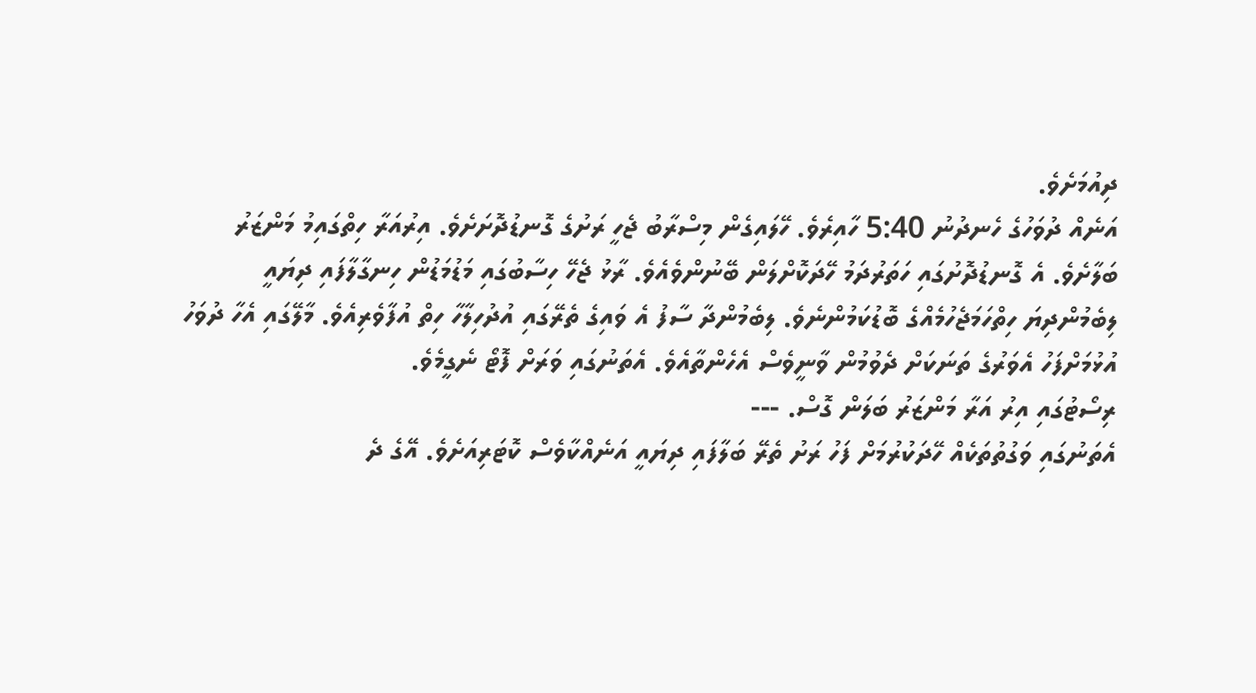ދިއުމަށެވެ.
އަނެއް ދުވަހުގެ ހެނދުނު 5:40 ހާއިރެވެ. ހޭލައިގެން މިސްރާބު ޖެހީ ރަށުގެ ގޮނޑުދޮށަށެވެ. އިރުއަރާ ހިތްގައިމު މަންޒަރު ބަލާށެވެ. އެ ގޮނޑުދޮށުގައި ހަތަރުދަމު ހޭދަކޮށްލަން ބޭނުންވެއެވެ. ރާޅު ޖެހޭ ހިސާބުގައި މަޑުމަޑުން ހިނގާލާފައި ދިޔައީ ލިބެމުންދިޔަ ހިތްހަމަޖެހުމެއްގެ ބޮޑުކަމުންނެވެ. ލިބެމުންދާ ސާފު އެ ވައިގެ ތެރޭގައި އުދުހިލާހާ ހިތް އުފާވެރިއެވެ. މާލޭގައި އެހާ ދުވަހު އުޅުމަށްފަހު އެވަރުގެ ތަނަކަށް ދެވުމުން ވާނީވެސް އެހެންތާއެވެ. އެތަނުގައި ވަރަށް ފޮޓޯ ނެގީމެވެ.
ރިސޯޓުގައި އިރު އަރާ މަންޒަރު ބަލަން ގޮސް. ---
އެތަނުގައި ވަގުތުތަކެއް ހޭދަކުރުމަށް ފަހު ރަށު ތެރޭ ބަލާފައި ދިޔައީ އަނެއްކާވެސް ކޮޓަރިއަށެވެ. އޭގެ ދެ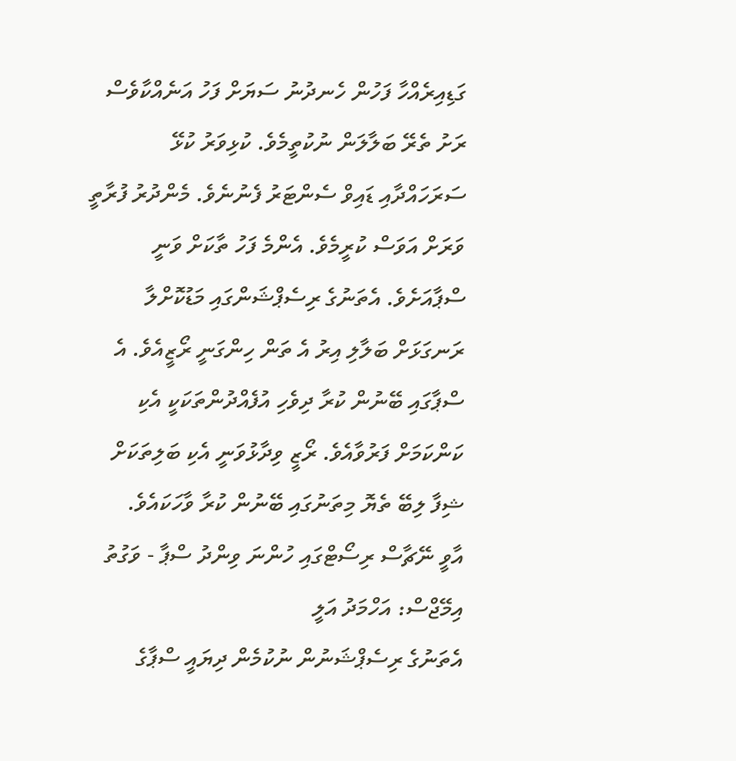ގަޑިއިރެއްހާ ފަހުން ހެނދުނު ސަޔަށް ފަހު އަނެއްކާވެސް ރަށު ތެރޭ ބަލާލަން ނުކުތީމެވެ. ކުޅިވަރު ކުޅޭ ސަރަހައްދާއި ޑައިވް ސެންޓަރު ފެނުނެވެ. މެންދުރު ފުރާތީ ވަރަށް އަވަސް ކުރީމެވެ. އެންމެ ފަހު ތާކަށް ވަނީ ސްޕާއަށެވެ. އެތަނުގެ ރިސެޕްޝަންގައި މަޑުކޮށްލާ ރަނގަޅަށް ބަލާލި އިރު އެ ތަން ހިންގަނީ ރޯޒީއެވެ. އެ ސްޕާގައި ބޭނުން ކުރާ ދިވެހި އުފެއްދުންތަކަކީ އެކި ކަންކަމަށް ފަރުވާއެވެ. ރޯޒީ ވިދާޅުވަނީ އެކި ބަލިތަކަށް ޝިފާ ލިބޭ ތެޔޮ މިތަނުގައި ބޭނުން ކުރާ ވާހަކައެވެ.
އާވީ ނޭޗާސް ރިސޯޓްގައި ހުންނަ ވިންދު ސްޕާ - ވަގުތު އިމޭޖްސް: އަހްމަދު އަލީ
އެތަނުގެ ރިސެޕްޝަނުން ނުކުމެން ދިޔައީ ސްޕާގެ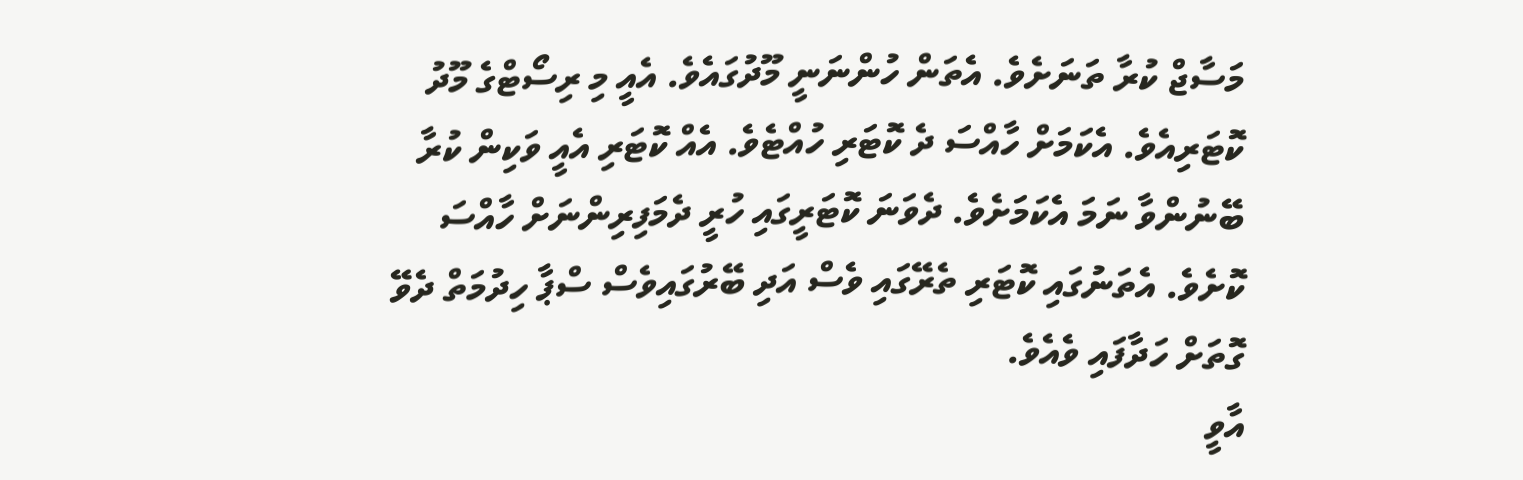މަސާޖް ކުރާ ތަނަށެވެ. އެތަން ހުންނަނީ މޫދުގައެވެ. އެއީ މި ރިސޯޓްގެ މޫދު ކޮޓަރިއެވެ. އެކަމަށް ހާއްސަ ދެ ކޮޓަރި ހުއްޓެވެ. އެއް ކޮޓަރި އެއީ ވަކިން ކުރާ ބޭނުންވާ ނަމަ އެކަމަށެވެ. ދެވަނަ ކޮޓަރީގައި ހުރީ ދެމަފިރިންނަށް ހާއްސަ ކޮށެވެ. އެތަނުގައި ކޮޓަރި ތެރޭގައި ވެސް އަދި ބޭރުގައިވެސް ސްޕާ ހިދުމަތް ދެވޭ ގޮތަށް ހަދާފައި ވެއެވެ.
އާވީ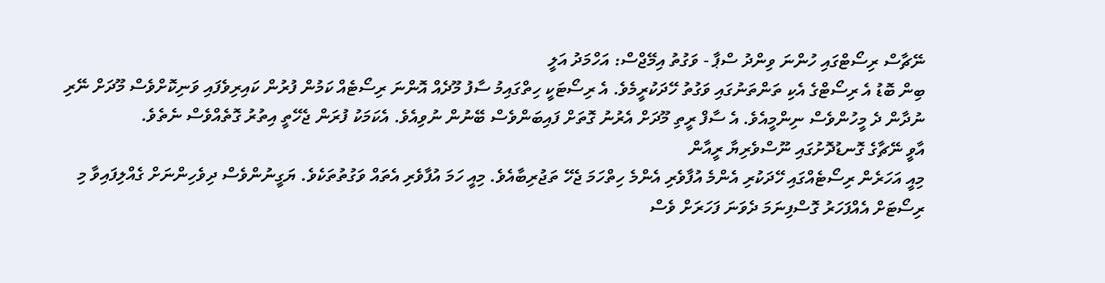ނޭޗާސް ރިސޯޓްގައި ހުންނަ ވިންދު ސްޕާ - ވަގުތު އިމޭޖްސް: އަހްމަދު އަލީ
ބިން ބޮޑު އެ ރިސޯޓްގެ އެކި ތަންތަނުގައި ވަގުތު ހޭދަކުރީމެވެ. އެ ރިސޯޓަކީ ހިތްގައިމު ސާފު މޫދެއް އޮންނަ ރިސޯޓެއް ކަމުން ފުރުން ކައިރިވެފައި ވަނިކޮށްވެސް މޫދަށް ނޭރި ނުދާން ދެ މީހުންވެސް ނިންމީއެވެ. އެ ސާފް ރީތި މޫދަށް އެރުނު ގޮތަށް ފައިބަންވެސް ބޭނުން ނުވިއެވެ. އެކަމަކު ފުރަން ޖެހޭތީ އިތުރު ގޮތެއްވެސް ނެތެވެ.
އާވީ ނޭޗާގެ ގޮނޑުދޮށުގައި ނޫސްވެރިޔާ ރީއާން
މިއީ އަހަރެން ރިސޯޓެއްގައި ހޭދަކުރި އެންމެ އުފާވެރި އެންމެ ހިތްހަމަ ޖެހޭ ތަޖުރިބާއެވެ. މިއީ ހަމަ އުފާވެރި އެތައް ވަގުތުތަކެވެ. ޔަގީނުންވެސް ދިވެހިންނަށް ގެއްލިފައިވާ މި ރިސޯޓަށް އެއްފަހަރު ގޮސްފިނަމަ ދެވަނަ ފަހަރަށް ވެސް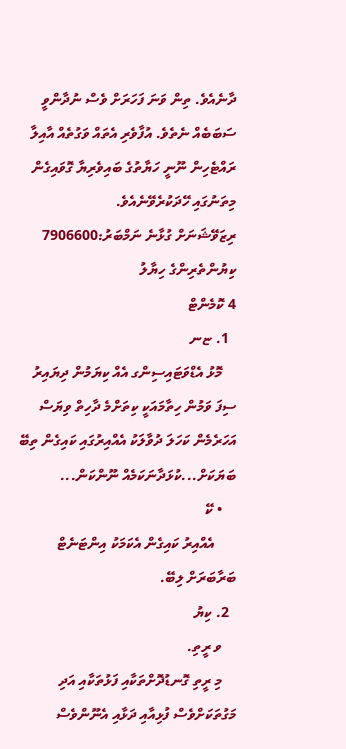ދާނެއެވެ. ތިން ވަނަ ފަހަރަށް ވެސް ނުދާންވީ ސަބަބެއް ނެތެވެ. އުފާވެރި އެތައް ވަގުތެއް އާއިލާ ރައްޓެހިން ނޫނީ ހަޔާތުގެ ބައިވެރިޔާ ގޮވައިގެން މިތަނުގައި ހޭދަކުރެވޭނެއެވެ.
ރިޒަވޭޝަނަށް ގުޅާނެ ނަމްބަރު:7906600
ކިޔުންތެރިންގެ ހިޔާލު
4 ކޮމެންޓް
  1. ޏނ
    މޮޅު އެޑްވަޓައިސިންގ އެއް ކިޔަމުން ދިޔައިރު ސިފަ ވަމުން ހިތާމައަކީ ކިތަށްމެ ދާހިތް ވިޔަސް އަހަރެމެން ކަހަލަ ދުވާލަކު އެއްއިރުގައި ކައިގެން ތިބޭ ބަޔަކަށް...ކުޅަދާނަކަމެއް ނޫންކަން...
    • ކޭ
      އެއްއިރު ކައިގެން އެކަމަކު އިންޓަނެޓް ބަރާބަރަށް ލިބޭ.
  2. ކިޔު
    ވ ރީތި.
    މި ރީތި ގޮނޑުދޮށްތަކާއި ފަޅުތަކާއި އަދި މަގުތަކަށްވެސް ފުޅިއާއި ދަޅާއި އެނޫންވެސް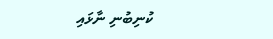ކުނިބުނި ނާޅައި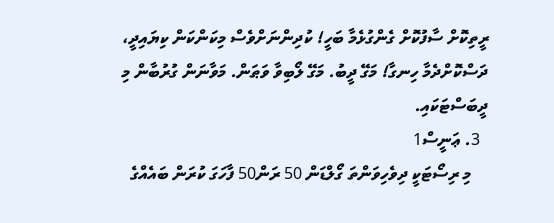ރީތިކޮށް ސާފުކޮށް ގެންގުޅެމާ ބަހީ! ކުދިންނަށްވެސް މިކަންކަން ކިޔައިދީ، ދަސްކޮށްދެމާ ހިނގާ! މަގޭ ދީބު. މަގޭ ލޯބިވާ ވަޠަން. މަވާނަން ގުރުބާން މި ދީބަސްޓަކައި.
  3. ޢަނީސް1
    މި ރިސޯޓަކީ ދިވެހިވަންތަ ގޯލްޑަން 50 ރަން50 ފާހަގަ ކުރަން ބައެއްގެ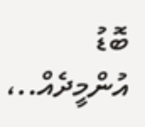ބޮޑު އުންމީދެއް..،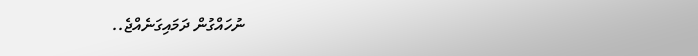ނުހައްގުން ދަމައިގަނެއްޖެ..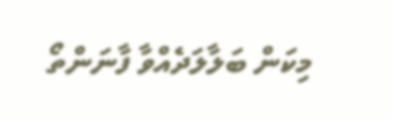މިކަން ބަލާލަދެއްވާ ފާނަންތޯ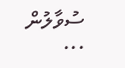ސުވާލުން ...